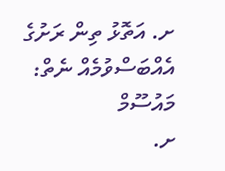ށ. އަތޮޅު ތިން ރަށުގެ އެއްބަސްވުމެއް ނެތް: މައުސޫމް
ށ.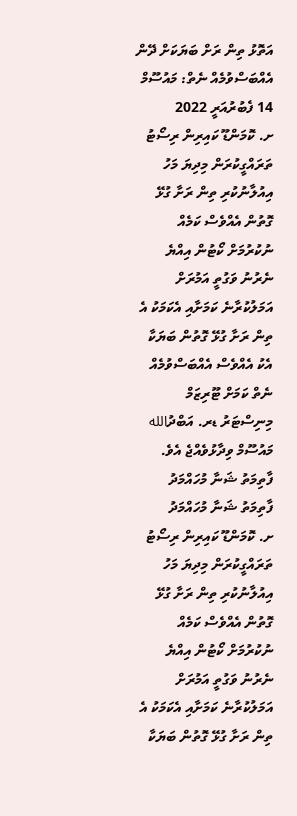އަތޮޅު ތިން ރަށް ބަޔަކަށް ދޭން އެއްބަސްވުމެއް ނެތް: މައުސޫމް
14 ފެބުރުއަރީ 2022
ށ. ކޮމަންޑޫ ކައިރިން ރިސޯޓު ތަރައްގީކުރަން މިދިޔަ މަހު އިއުލާނުކުރި ތިން ރަށާ ގުޅޭ ގޮތުން އެއްވެސް ކަމެއް ނުކުރުމަށް ކޯޓުން އިއްޔެ ނެރުނު ވަގުތީ އަމުރަށް އަމަލުކުރާނެ ކަމަށާއި އެކަމަކު އެ ތިން ރަށާ ގުޅޭ ގޮތުން ބަޔަކާ އެކު އެއްވެސް އެއްބަސްވުމެއް ނެތް ކަމަށް ޓޫރިޒަމް މިނިސްޓަރު ޑރ. އަބްދުالله މައުސޫމް ވިދާޅުވެއްޖެ އެވެ.
ފާތިމަތު ޝަނާ މުހައްމަދު ފާތިމަތު ޝަނާ މުހައްމަދު
ށ. ކޮމަންޑޫ ކައިރިން ރިސޯޓު ތަރައްގީކުރަން މިދިޔަ މަހު އިއުލާނުކުރި ތިން ރަށާ ގުޅޭ ގޮތުން އެއްވެސް ކަމެއް ނުކުރުމަށް ކޯޓުން އިއްޔެ ނެރުނު ވަގުތީ އަމުރަށް އަމަލުކުރާނެ ކަމަށާއި އެކަމަކު އެ ތިން ރަށާ ގުޅޭ ގޮތުން ބަޔަކާ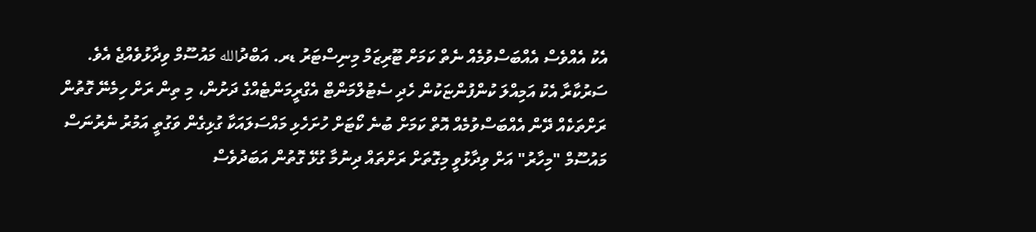އެކު އެއްވެސް އެއްބަސްވުމެއް ނެތް ކަމަށް ޓޫރިޒަމް މިނިސްޓަރު ޑރ. އަބްދުالله މައުސޫމް ވިދާޅުވެއްޖެ އެވެ.
ސަރުކާރާ އެކު އަމިއްލަ ކުންފުންޏަކުން ހެދި ސެޓުލްމަންޓް އެގްރީމަންޓެއްގެ ދަށުން، މި ތިން ރަށް ހިމެނޭ ގޮތުން ރަށްތަކެއް ދޭން އެއްބަސްވުމެއް އޮތް ކަމަށް ބުނެ ކޯޓަށް ހުށަހެޅި މައްސަލައަކާ ގުޅިގެން ވަގުތީ އަމުރު ނެރުނަސް މައުސޫމް "މިހާރު" އަށް ވިދާޅުވީ މިގޮތަށް ރަށްތައް ދިނުމާ ގުޅޭ ގޮތުން އަބަދުވެސް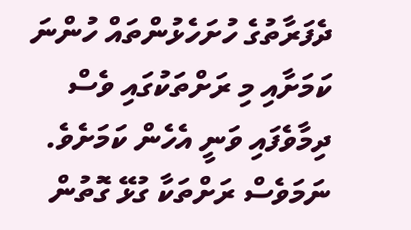ދެފަރާތުގެ ހުށަހެޅުންތައް ހުންނަ ކަމަށާއި މި ރަށްތަކުގައި ވެސް ދިމާވެފައި ވަނީ އެހެން ކަމަށެވެ. ނަމަވެސް ރަށްތަކާ ގުޅޭ ގޮތުން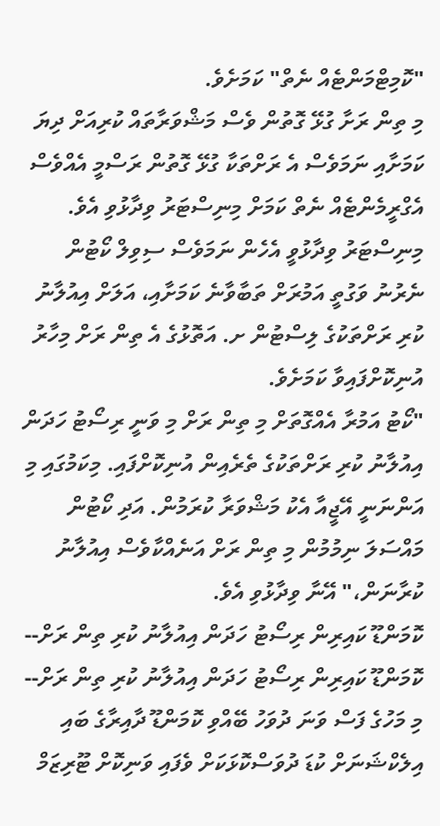"ކޮމިޓްމަންޓެއް ނެތް" ކަމަށެވެ.
މި ތިން ރަށާ ގުޅޭ ގޮތުން ވެސް މަޝްވަރާތައް ކުރިއަށް ދިޔަ ކަމަށާއި ނަމަވެސް އެ ރަށްތަކާ ގުޅޭ ގޮތުން ރަސްމީ އެއްވެސް އެގްރީމެންޓެއް ނެތް ކަމަށް މިނިސްޓަރު ވިދާޅުވި އެވެ. މިނިސްޓަރު ވިދާޅުވީ އެހެން ނަމަވެސް ސިވިލް ކޯޓުން ނެރުނު ވަގުތީ އަމުރަށް ތަބާވާނެ ކަމަށާއި، އަލަށް އިއުލާނު ކުރި ރަށްތަކުގެ ލިސްޓުން ށ. އަތޮޅުގެ އެ ތިން ރަށް މިހާރު އުނިކޮށްފައިވާ ކަމަށެވެ.
"ކޯޓު އަމުރާ އެއްގޮތަށް މި ތިން ރަށް މި ވަނީ ރިސޯޓު ހަދަން އިއުލާނު ކުރި ރަށްތަކުގެ ތެރެއިން އުނިކޮށްފައި. މިކަމުގައި މި އަންނަނީ އޭޖީއާ އެކު މަޝްވަރާ ކުރަމުން. އަދި ކޯޓުން މައްސަލަ ނިމުމުން މި ތިން ރަށް އަނެއްކާވެސް އިއުލާނު ކުރާނަން،" އޭނާ ވިދާޅުވި އެވެ.
ކޮމަންޑޫ ކައިރިން ރިސޯޓު ހަދަން އިއުލާނު ކުރި ތިން ރަށް--
ކޮމަންޑޫ ކައިރިން ރިސޯޓު ހަދަން އިއުލާނު ކުރި ތިން ރަށް--
މި މަހުގެ ފަސް ވަނަ ދުވަހު ބޭއްވި ކޮމަންޑޫ ދާއިރާގެ ބައި އިލެކްޝަނަށް ކުޑަ ދުވަސްކޮޅަކަށް ވެފައި ވަނިކޮށް ޓޫރިޒަމް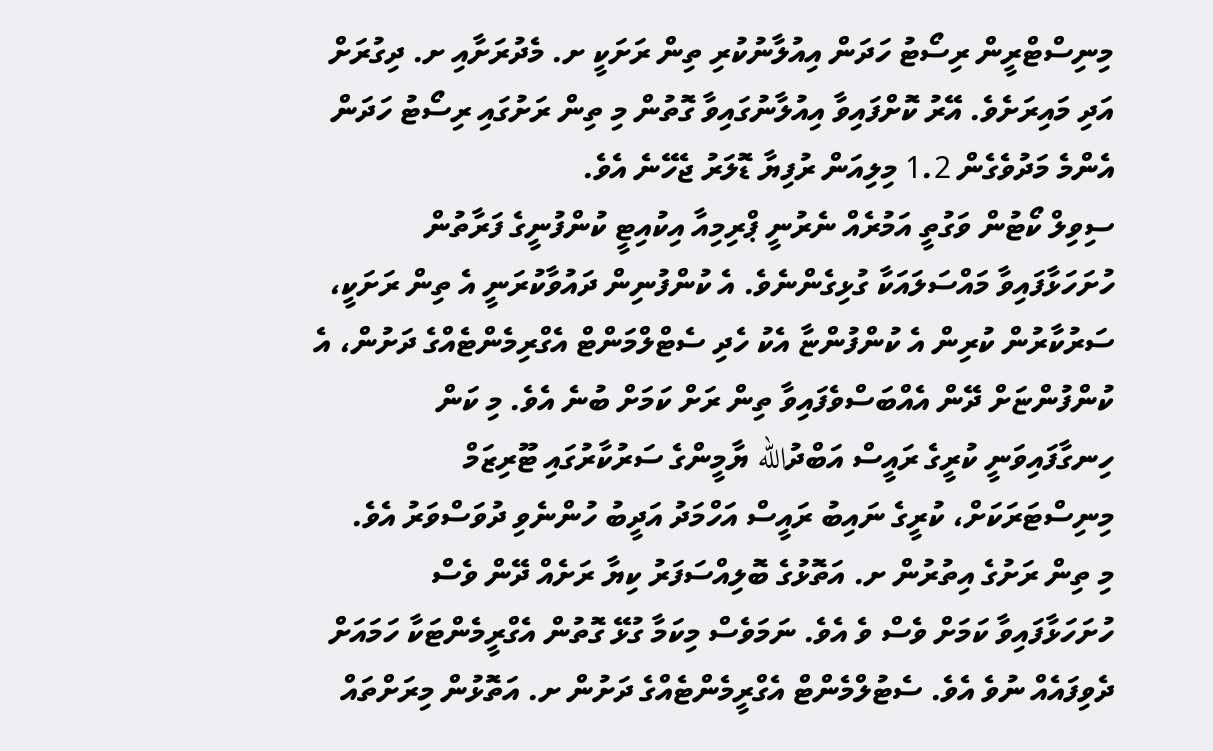މިނިސްޓްރީން ރިސޯޓު ހަދަން އިއުލާނުކުރި ތިން ރަށަކީ ށ. މެދުރަށާއި ށ. ދިގުރަށް އަދި މައިރަށެވެ. އޭރު ކޮށްފައިވާ އިއުލާނުގައިވާ ގޮތުން މި ތިން ރަށުގައި ރިސޯޓު ހަދަން އެންމެ މަދުވެގެން 1.2 މިލިއަން ރުފިޔާ ޑޮލަރު ޖެހޭނެ އެވެ.
ސިވިލް ކޯޓުން ވަގުތީ އަމުރެއް ނެރުނީ ޕްރިމިއާ އިކުއިޓީ ކުންފުނީގެ ފަރާތުން ހުށަހަޅާފައިވާ މައްސަލައަކާ ގުޅިގެންނެވެ. އެ ކުންފުނިން ދައުވާކުރަނީ އެ ތިން ރަށަކީ، ސަރުކާރުން ކުރިން އެ ކުންފުންޏާ އެކު ހެދި ސެޓްލްމަންޓް އެގްރިމެންޓެއްގެ ދަށުން، އެ ކުންފުންޏަށް ދޭން އެއްބަސްވެފައިވާ ތިން ރަށް ކަމަށް ބުނެ އެވެ. މި ކަން ހިނގާފައިވަނީ ކުރީގެ ރައީސް އަބްދުالله ޔާމީންގެ ސަރުކާރުގައި ޓޫރިޒަމް މިނިސްޓަރަކަށް، ކުރީގެ ނައިބު ރައީސް އަހްމަދު އަދީބު ހުންނެވި ދުވަސްވަރު އެވެ.
މި ތިން ރަށުގެ އިތުރުން ށ. އަތޮޅުގެ ބޮލިއްސަފަރު ކިޔާ ރަށެއް ދޭން ވެސް ހުށަހަޅާފައިވާ ކަމަށް ވެސް ވެ އެވެ. ނަމަވެސް މިކަމާ ގުޅޭ ގޮތުން އެގްރީމެންޓަކާ ހަމައަށް ދެވިފައެއް ނުވެ އެވެ. ސެޓުލްމެންޓް އެގްރީމެންޓެއްގެ ދަށުން ށ. އަތޮޅުން މިރަށްތައް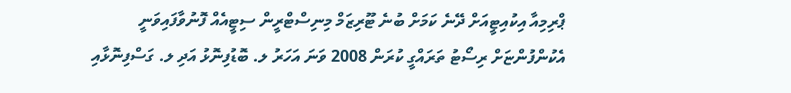ޕްރިމިއާ އިކުއިޓީއަށް ދޭނެ ކަމަށް ބުނެ ޓޫރިޒަމް މިނިސްޓްރީން ސިޓީއެއް ފޮނުވާފައިވަނީ އެކުންފުންޏަށް ރިސޯޓު ތަރައްގީ ކުރަން 2008 ވަނަ އަހަރު ލ. ބޮޑުފިނޮޅު އަދި ލ. ގަސްފިނޮޅާއި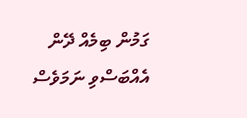ގަމުން ބިމެއް ދޭން އެއްބަސްވި ނަމަވެސް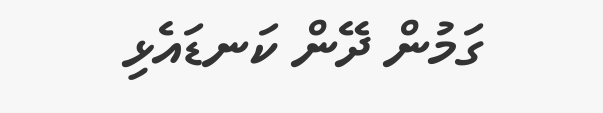ގަމުން ދޭން ކަނޑައެޅި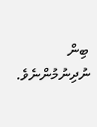ބިން ނުދިނުމުންނެވެ.